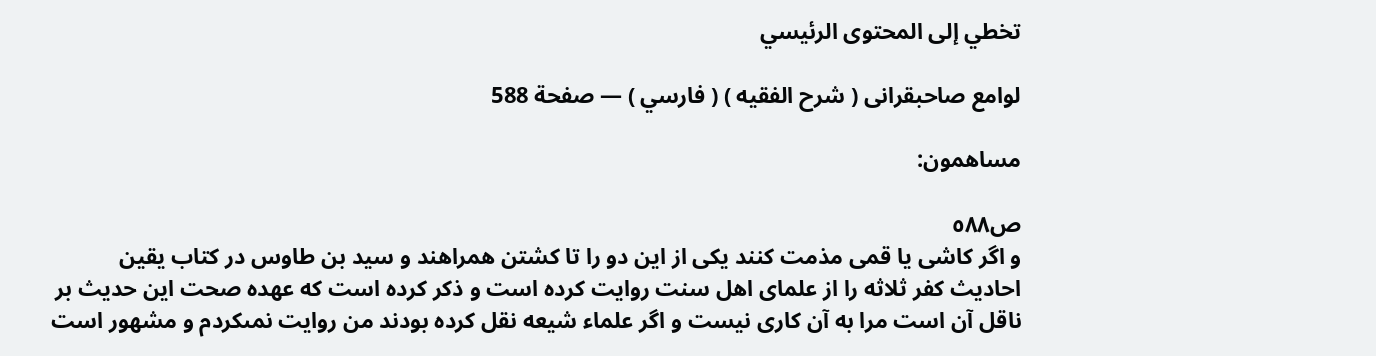تخطي إلى المحتوى الرئيسي

لوامع صاحبقرانى ( شرح الفقيه ) ( فارسي ) — صفحة 588

مساهمون:

ص٥٨٨
و اگر كاشى يا قمى مذمت كنند يكى از اين دو را تا كشتن همراهند و سيد بن طاوس در كتاب يقين احاديث كفر ثلاثه را از علماى اهل سنت روايت كرده است و ذكر كرده است كه عهده صحت اين حديث بر ناقل آن است مرا به آن كارى نيست و اگر علماء شيعه نقل كرده بودند من روايت نمىكردم و مشهور است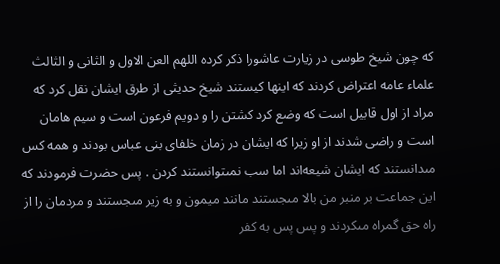كه چون شيخ طوسى در زيارت عاشورا ذكر كرده اللهم العن الاول و الثانى و الثالث علماء عامه اعتراض كردند كه اينها كيستند شيخ حديثى از طرق ايشان نقل كرد كه مراد از اول قابيل است كه وضع كرد كشتن را و دويم فرعون است و سيم هامان است و راضى شدند از او زيرا كه ايشان در زمان خلفاى بنى عباس بودند و همه كس مىدانستند كه ايشان شيعه‌اند اما سب نمىتوانستند كردن . پس حضرت فرمودند كه اين جماعت بر منبر من بالا مىجستند مانند ميمون و به زير مىجستند و مردمان را از راه حق گمراه مىكردند و پس پس به كفر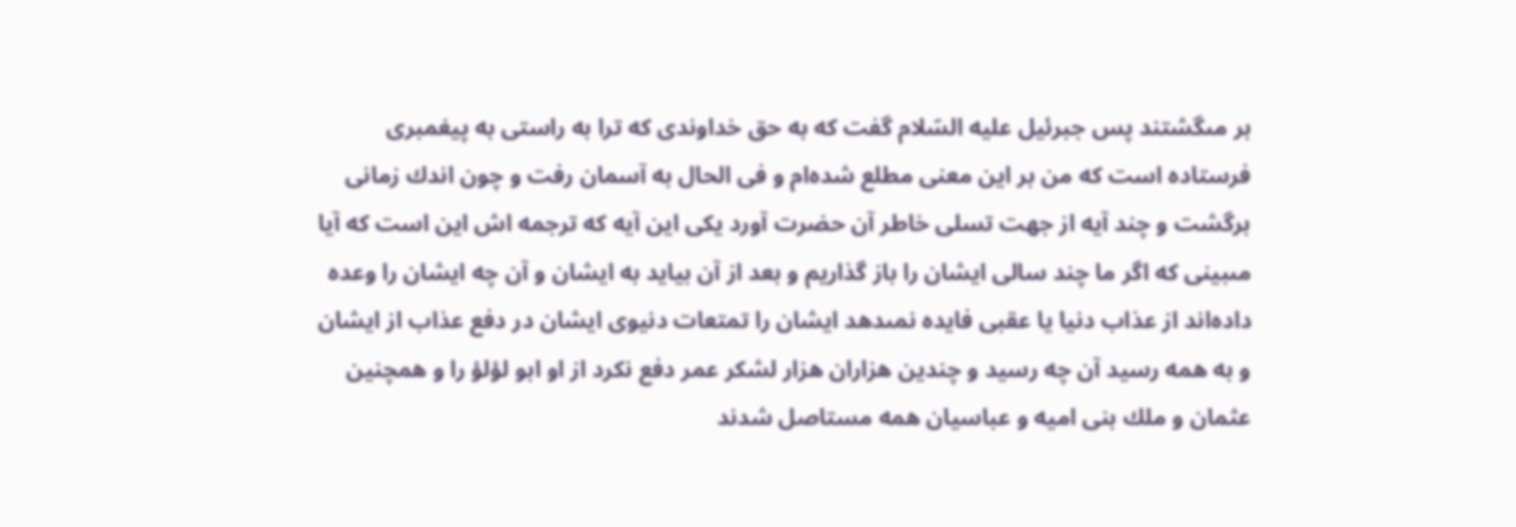بر مىگشتند پس جبرئيل عليه السّلام گفت كه به حق خداوندى كه ترا به راستى به پيغمبرى فرستاده است كه من بر اين معنى مطلع شده‌ام و فى الحال به آسمان رفت و چون اندك زمانى برگشت و چند آيه از جهت تسلى خاطر آن حضرت آورد يكى اين آيه كه ترجمه اش اين است كه آيا مىبينى كه اگر ما چند سالى ايشان را باز گذاريم و بعد از آن بيايد به ايشان و آن چه ايشان را وعده داده‌اند از عذاب دنيا يا عقبى فايده نمىدهد ايشان را تمتعات دنيوى ايشان در دفع عذاب از ايشان و به همه رسيد آن چه رسيد و چندين هزاران هزار لشكر عمر دفع نكرد از او ابو لؤلؤ را و همچنين عثمان و ملك بنى اميه و عباسيان همه مستاصل شدند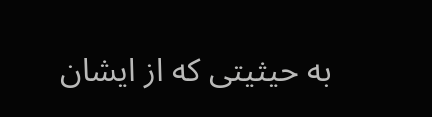به حيثيتى كه از ايشان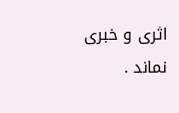اثرى و خبرى نماند .